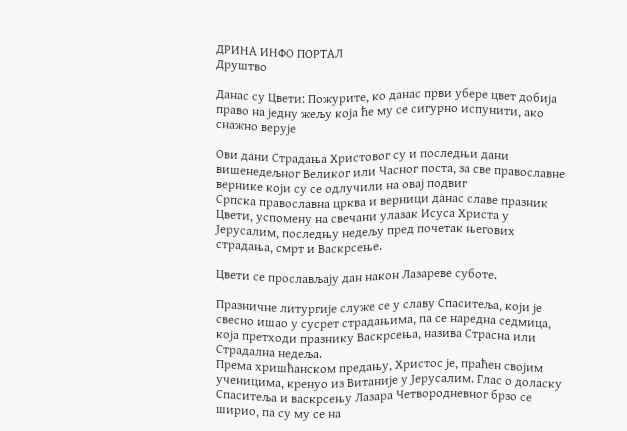ДРИНА ИНФО ПОРТАЛ
Друштво

Данас су Цвети: Пожурите, ко данас први убере цвет добија право на једну жељу која ће му се сигурно испунити, ако снажно верује

Ови дани Страдања Христовог су и последњи дани вишенедељног Великог или Часног поста, за све православне вернике који су се одлучили на овај подвиг
Српска православна црква и верници данас славе празник Цвети, успомену на свечани улазак Исуса Христа у Јерусалим, последњу недељу пред почетак његових страдања, смрт и Васкрсење.

Цвети се прослављају дан након Лазареве суботе.

Празничне литургије служе се у славу Спаситеља, који је свесно ишао у сусрет страдањима, па се наредна седмица, која претходи празнику Васкрсења, назива Страсна или Страдална недеља.
Према хришћанском предању, Христос је, праћен својим ученицима, кренуо из Витаније у Јерусалим. Глас о доласку Спаситеља и васкрсењу Лазара Четвородневног брзо се ширио, па су му се на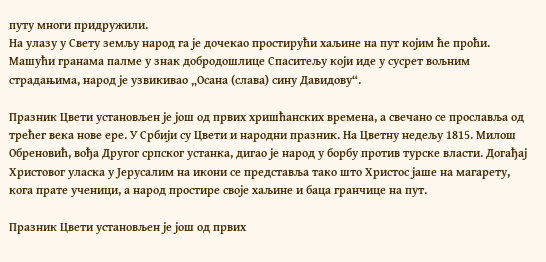путу многи придружили.
На улазу у Свету земљу народ га је дочекао простирући хаљине на пут којим ће проћи. Машући гранама палме у знак добродошлице Спаситељу који иде у сусрет вољним страдањима, народ је узвикивао „Осана (слава) сину Давидову“.

Празник Цвети установљен је још од првих хришћанских времена, а свечано се прославља од трећег века нове ере. У Србији су Цвети и народни празник. На Цветну недељу 1815. Милош Обреновић, вођа Другог српског устанка, дигао је народ у борбу против турске власти. Догађај Христовог уласка у Јерусалим на икони се представља тако што Христос јаше на магарету, кога прате ученици, а народ простире своје хаљине и баца гранчице на пут.

Празник Цвети установљен је још од првих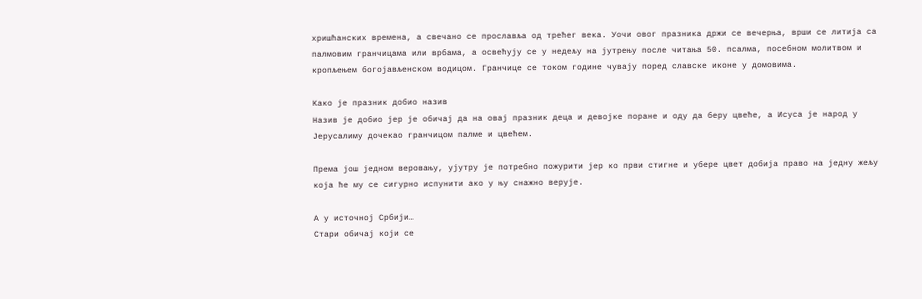хришћанских времена, а свечано се прославља од трећег века. Уочи овог празника држи се вечерња, врши се литија са палмовим гранчицама или врбама, а освећују се у недељу на јутрењу после читања 50. псалма, посебном молитвом и кропљењем богојављенском водицом. Гранчице се током године чувају поред славске иконе у домовима.

Како је празник добио назив
Назив је добио јер је обичај да на овај празник деца и девојке поране и оду да беру цвеће, а Исуса је народ у Јерусалиму дочекао гранчицом палме и цвећем.

Према још једном веровању, ујутру је потребно пожурити јер ко први стигне и убере цвет добија право на једну жељу која ће му се сигурно испунити ако у њу снажно верује.

А у источној Србији…
Стари обичај који се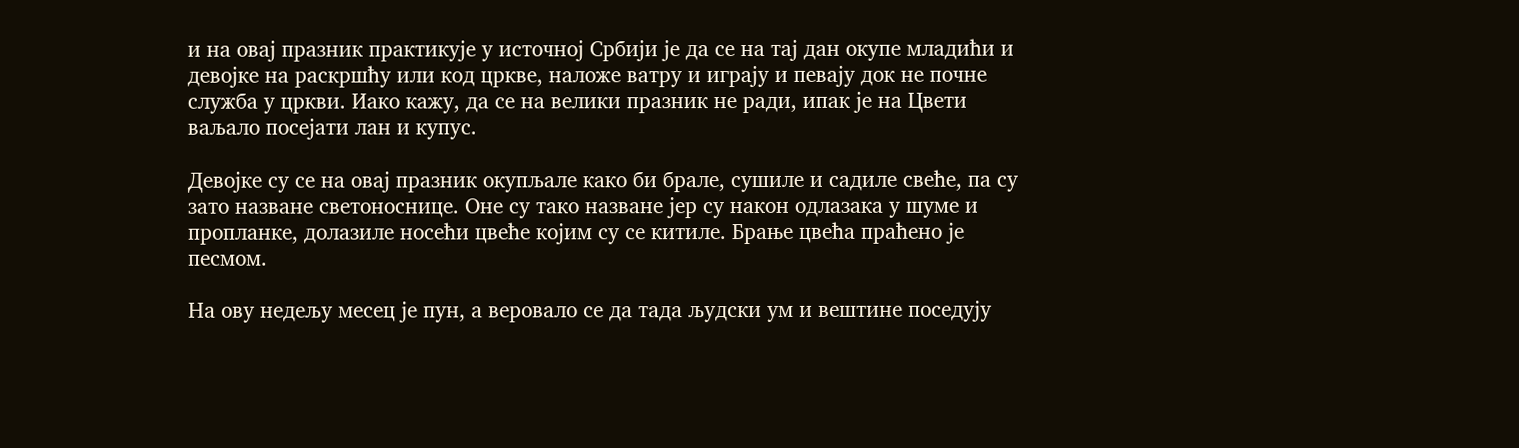и на овај празник практикује у источној Србији је да се на тај дан окупе младићи и девојке на раскршћу или код цркве, наложе ватру и играју и певају док не почне служба у цркви. Иако кажу, да се на велики празник не ради, ипак је на Цвети ваљало посејати лан и купус.

Девојке су се на овај празник окупљале како би брале, сушиле и садиле свеће, па су зато назване светоноснице. Оне су тако назване јер су након одлазака у шуме и пропланке, долазиле носећи цвеће којим су се китиле. Брање цвећа праћено је песмом.

На ову недељу месец је пун, а веровало се да тада људски ум и вештине поседују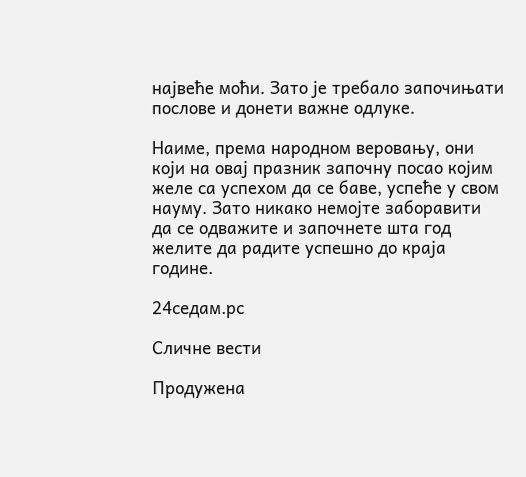највеће моћи. Зато је требало започињати послове и донети важне одлуке.

Наиме, према народном веровању, они који на овај празник започну посао којим желе са успехом да се баве, успеће у свом науму. Зато никако немојте заборавити да се одважите и започнете шта год желите да радите успешно до краја године.

24седам.рс

Сличне вести

Продужена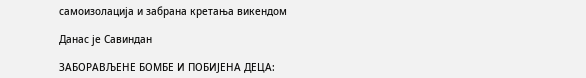самоизолација и забрана кретања викендом

Данас је Савиндан

ЗАБОРАВЉЕНЕ БОМБЕ И ПОБИЈЕНА ДЕЦА: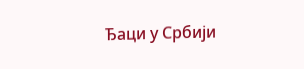Ђаци у Србији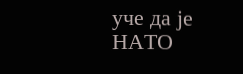уче да је НАТО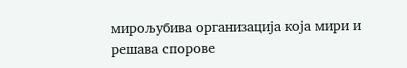мирољубива организација која мири и решава спорове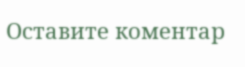Оставите коментар